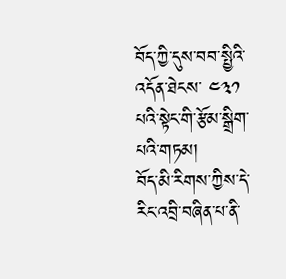བོད་ཀྱི་དུས་བབ་སྤྱིའི་འདོན་ཐེངས་ ༤༣༡ པའི་སྟེང་གི་རྩོམ་སྒྲིག་པའི་གཏམ།
བོད་མི་རིགས་ཀྱིས་དེ་རིང་འབྲི་བཞིན་པ་ནི་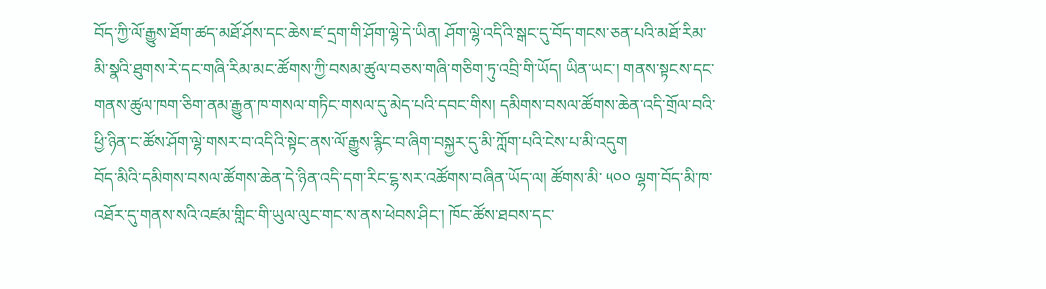བོད་ཀྱི་ལོ་རྒྱུས་ཐོག་ཚད་མཐོ་ཤོས་དང་ཆེས་ཛ་དྲག་གི་ཤོག་ལྷེ་དེ་ཡིན། ཤོག་ལྷེ་འདིའི་སྒང་དུ་བོད་གངས་ཅན་པའི་མཐོ་རིམ་མི་སྣའི་ཐུགས་རེ་དང་གཞི་རིམ་མང་ཚོགས་ཀྱི་བསམ་ཚུལ་བཅས་གཞི་གཅིག་ཏུ་འབྲི་གི་ཡོད། ཡིན་ཡང་། གནས་སྟངས་དང་གནས་ཚུལ་ཁག་ཅིག་ནམ་རྒྱུན་ཁ་གསལ་གཏིང་གསལ་དུ་མེད་པའི་དབང་གིས། དམིགས་བསལ་ཚོགས་ཆེན་འདི་གྲོལ་བའི་ཕྱི་ཉིན་ང་ཚོས་ཤོག་ལྷེ་གསར་བ་འདིའི་སྟེང་ནས་ལོ་རྒྱུས་རྙིང་བ་ཞིག་བསྐྱར་དུ་མི་ཀློག་པའི་ངེས་པ་མི་འདུག
བོད་མིའི་དམིགས་བསལ་ཚོགས་ཆེན་དེ་ཉིན་འདི་དག་རིང་ངྷ་སར་འཚོགས་བཞིན་ཡོད་ལ། ཚོགས་མི་ ༥༠༠ ལྷག་བོད་མི་ཁ་འཐོར་དུ་གནས་སའི་འཛམ་གླིང་གི་ཡུལ་ལུང་གང་ས་ནས་ཕེབས་ཤིང་། ཁོང་ཚོས་ཐབས་དང་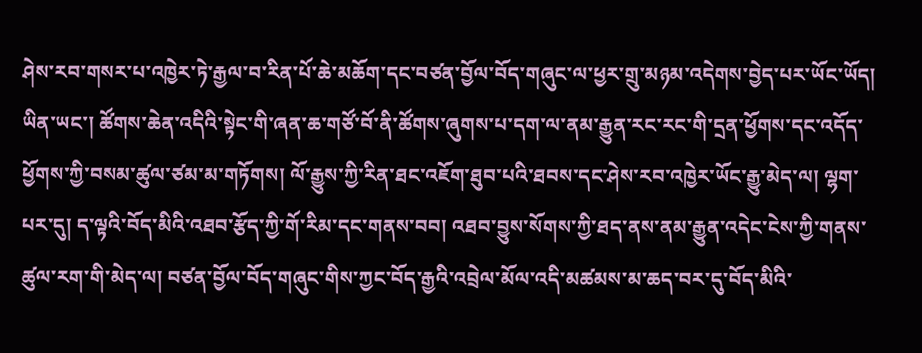ཤེས་རབ་གསར་པ་འཁྱེར་ཏེ་རྒྱལ་བ་རིན་པོ་ཆེ་མཆོག་དང་བཙན་བྱོལ་བོད་གཞུང་ལ་ཕྱར་གྲུ་མཉམ་འདེགས་བྱེད་པར་ཡོང་ཡོད། ཡིན་ཡང་། ཚོགས་ཆེན་འདིའི་སྟེང་གི་ཞན་ཆ་གཙོ་བོ་ནི་ཚོགས་ཞུགས་པ་དག་ལ་ནམ་རྒྱུན་རང་རང་གི་དྲན་ཕྱོགས་དང་འདོད་ཕྱོགས་ཀྱི་བསམ་ཚུལ་ཙམ་མ་གཏོགས། ལོ་རྒྱུས་ཀྱི་རིན་ཐང་འཇོག་ཐུབ་པའི་ཐབས་དང་ཤེས་རབ་འཁྱེར་ཡོང་རྒྱུ་མེད་ལ། ལྷག་པར་དུ། ད་ལྟའི་བོད་མིའི་འཐབ་རྩོད་ཀྱི་གོ་རིམ་དང་གནས་བབ། འཐབ་བྱུས་སོགས་ཀྱི་ཐད་ནས་ནམ་རྒྱུན་འདེང་ངེས་ཀྱི་གནས་ཚུལ་རག་གི་མེད་ལ། བཙན་བྱོལ་བོད་གཞུང་གིས་ཀྱང་བོད་རྒྱའི་འབྲེལ་མོལ་འདི་མཚམས་མ་ཆད་བར་དུ་བོད་མིའི་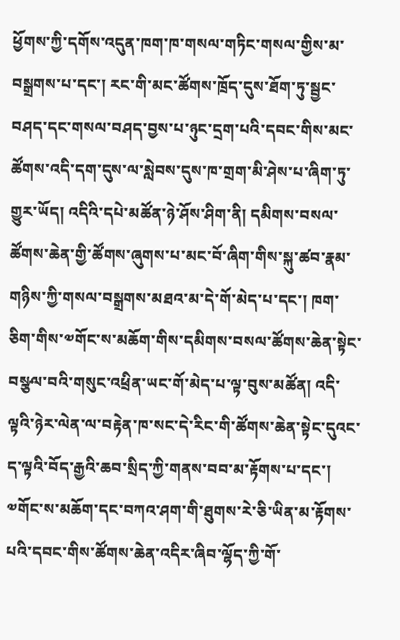ཕྱོགས་ཀྱི་དགོས་འདུན་ཁག་ཁ་གསལ་གཏིང་གསལ་གྱིས་མ་བསྒྲགས་པ་དང་། རང་གི་མང་ཚོགས་ཁྲོད་དུས་ཐོག་ཏུ་སྦྱང་བཤད་དང་གསལ་བཤད་བྱས་པ་ཉུང་དྲག་པའི་དབང་གིས་མང་ཚོགས་འདི་དག་དུས་ལ་སླེབས་དུས་ཁ་གྲག་མི་ཤེས་པ་ཞིག་ཏུ་གྱུར་ཡོད། འདིའི་དཔེ་མཚོན་ཉེ་ཤོས་ཤིག་ནི། དམིགས་བསལ་ཚོགས་ཆེན་གྱི་ཚོགས་ཞུགས་པ་མང་བོ་ཞིག་གིས་སྐུ་ཚབ་རྣམ་གཉིས་ཀྱི་གསལ་བསྒྲགས་མཐའ་མ་དེ་གོ་མེད་པ་དང་། ཁག་ཅིག་གིས་༧གོང་ས་མཆོག་གིས་དམིགས་བསལ་ཚོགས་ཆེན་སྟེང་བསྩལ་བའི་གསུང་འཕྲིན་ཡང་གོ་མེད་པ་ལྟ་བུས་མཚོན། འདི་ལྟའི་ཉེར་ལེན་ལ་བརྟེན་ཁ་སང་དེ་རིང་གི་ཚོགས་ཆེན་སྟེང་དུའང་ད་ལྟའི་བོད་རྒྱའི་ཆབ་སྲིད་ཀྱི་གནས་བབ་མ་རྟོགས་པ་དང་། ༧གོང་ས་མཆོག་དང་བཀའ་ཤག་གི་ཐུགས་རེ་ཅི་ཡིན་མ་རྟོགས་པའི་དབང་གིས་ཚོགས་ཆེན་འདིར་ཞིབ་ལྷོད་ཀྱི་གོ་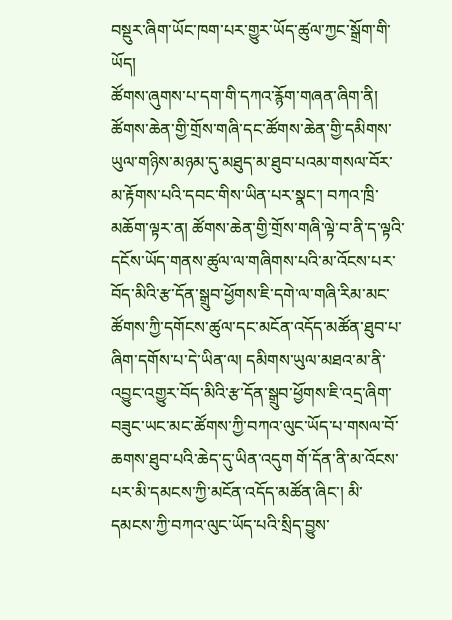བསྡུར་ཞིག་ཡོང་ཁག་པར་གྱུར་ཡོད་ཚུལ་ཀྱང་སྒྲོག་གི་ཡོད།
ཚོགས་ཞུགས་པ་དག་གི་དཀའ་རྙོག་གཞན་ཞིག་ནི། ཚོགས་ཆེན་གྱི་གྲོས་གཞི་དང་ཚོགས་ཆེན་གྱི་དམིགས་ཡུལ་གཉིས་མཉམ་དུ་མཐུད་མ་ཐུབ་པའམ་གསལ་བོར་མ་རྟོགས་པའི་དབང་གིས་ཡིན་པར་སྣང་། བཀའ་ཁྲི་མཆོག་ལྟར་ན། ཚོགས་ཆེན་གྱི་གྲོས་གཞི་ལྟེ་བ་ནི་ད་ལྟའི་དངོས་ཡོད་གནས་ཚུལ་ལ་གཞིགས་པའི་མ་འོངས་པར་བོད་མིའི་རྩ་དོན་སྒྲུབ་ཕྱོགས་ཇི་དགེ་ལ་གཞི་རིམ་མང་ཚོགས་ཀྱི་དགོངས་ཚུལ་དང་མངོན་འདོད་མཚོན་ཐུབ་པ་ཞིག་དགོས་པ་དེ་ཡིན་ལ། དམིགས་ཡུལ་མཐའ་མ་ནི་འབྱུང་འགྱུར་བོད་མིའི་རྩ་དོན་སྒྲུབ་ཕྱོགས་ཇི་འདྲ་ཞིག་བཟུང་ཡང་མང་ཚོགས་ཀྱི་བཀའ་ལུང་ཡོད་པ་གསལ་བོ་ཆགས་ཐུབ་པའི་ཆེད་དུ་ཡིན་འདུག གོ་དོན་ནི་མ་འོངས་པར་མི་དམངས་ཀྱི་མངོན་འདོད་མཚོན་ཞིང་། མི་དམངས་ཀྱི་བཀའ་ལུང་ཡོད་པའི་སྲིད་བྱུས་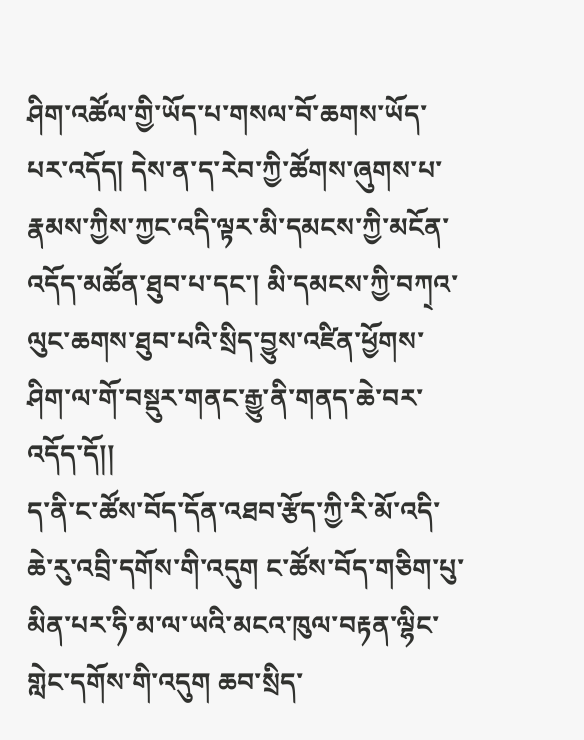ཤིག་འཚོལ་གྱི་ཡོད་པ་གསལ་བོ་ཆགས་ཡོད་པར་འདོད། དེས་ན་ད་རེབ་ཀྱི་ཚོགས་ཞུགས་པ་རྣམས་ཀྱིས་ཀྱང་འདི་ལྟར་མི་དམངས་ཀྱི་མངོན་འདོད་མཚོན་ཐུབ་པ་དང་། མི་དམངས་ཀྱི་བཀ྄འ་ལུང་ཆགས་ཐུབ་པའི་སྲིད་བྱུས་འཛིན་ཕྱོགས་ཤིག་ལ་གོ་བསྡུར་གནང་རྒྱུ་ནི་གནད་ཆེ་བར་འདོད་དོ།།
ད་ནི་ང་ཚོས་བོད་དོན་འཐབ་རྩོད་ཀྱི་རི་མོ་འདི་ཆེ་རུ་འབྲི་དགོས་གི་འདུག ང་ཚོས་བོད་གཅིག་པུ་མིན་པར་ཧི་མ་ལ་ཡའི་མངའ་ཁུལ་བརྟན་ལྷིང་གླེང་དགོས་གི་འདུག ཆབ་སྲིད་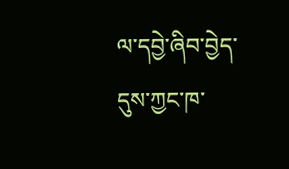ལ་དབྱེ་ཞིབ་བྱེད་དུས་ཀྱང་ཁ་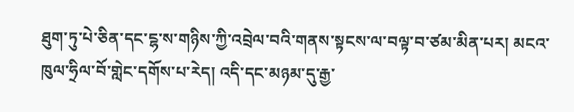ཐུག་ཏུ་པེ་ཅིན་དང་ངྷ་ས་གཉིས་ཀྱི་འབྲེལ་བའི་གནས་སྟངས་ལ་བལྟ་བ་ཙམ་མིན་པར། མངའ་ཁུལ་ཧྲིལ་བོ་གླེང་དགོས་པ་རེད། འདི་དང་མཉམ་དུ་རྒྱ་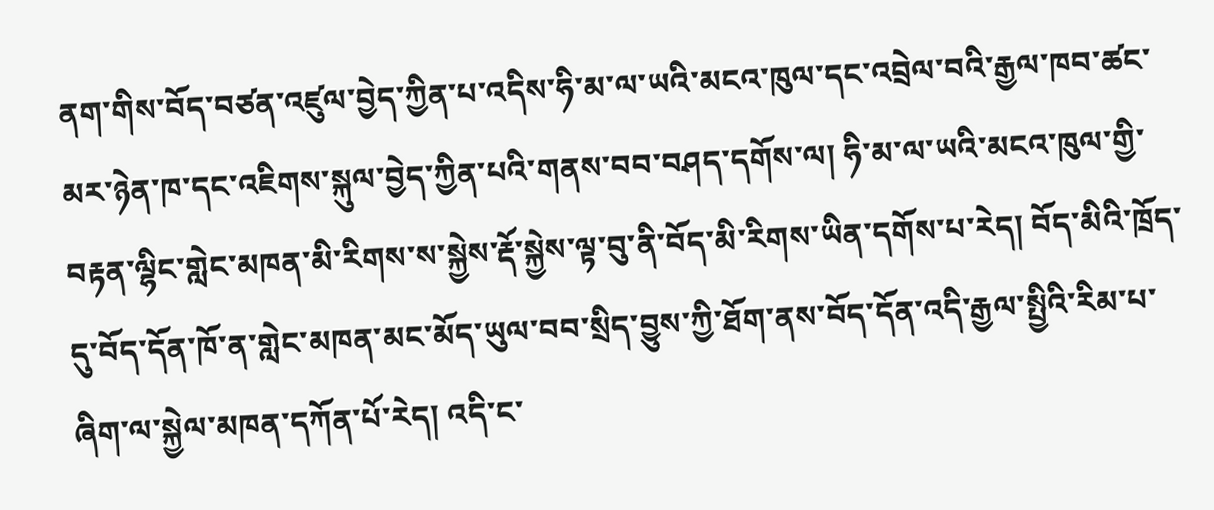ནག་གིས་བོད་བཙན་འཛུལ་བྱེད་ཀྱིན་པ་འདིས་ཧི་མ་ལ་ཡའི་མངའ་ཁུལ་དང་འབྲེལ་བའི་རྒྱལ་ཁབ་ཚང་མར་ཉེན་ཁ་དང་འཇིགས་སྐུལ་བྱེད་ཀྱིན་པའི་གནས་བབ་བཤད་དགོས་ལ། ཧི་མ་ལ་ཡའི་མངའ་ཁུལ་གྱི་བརྟན་ལྷིང་གླེང་མཁན་མི་རིགས་ས་སྐྱེས་རྡོ་སྐྱེས་ལྟ་བུ་ནི་བོད་མི་རིགས་ཡིན་དགོས་པ་རེད། བོད་མིའི་ཁྲོད་དུ་བོད་དོན་ཁོ་ན་གླེང་མཁན་མང་མོད་ཡུལ་བབ་སྲིད་བྱུས་ཀྱི་ཐོག་ནས་བོད་དོན་འདི་རྒྱལ་སྤྱིའི་རིམ་པ་ཞིག་ལ་སྐྱེལ་མཁན་དཀོན་པོ་རེད། འདི་ང་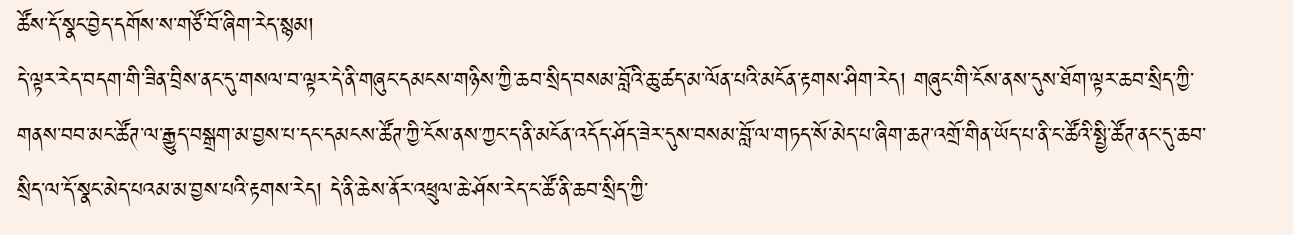ཚོས་དོ་སྣང་བྱེད་དགོས་ས་གཙོ་བོ་ཞིག་རེད་སྙམ།
དེ་ལྟར་རེད་བདག་གི་ཟིན་བྲིས་ནང་དུ་གསལ་བ་ལྟར་དེ་ནི་གཞུང་དམངས་གཉིས་ཀྱི་ཆབ་སྲིད་བསམ་བློའི་ཆུ་ཚད་མ་ལོན་པའི་མངོན་རྟགས་ཤིག་རེད། གཞུང་གི་ངོས་ནས་དུས་ཐོག་ལྟར་ཆབ་སྲིད་ཀྱི་གནས་བབ་མང་ཚོཊ་ལ་རྒྱུད་བསྒྲག་མ་བྱས་པ་དང་དམངས་ཚོཊ་ཀྱི་ངོས་ནས་ཀྱང་ད་ནི་མངོན་འདོད་ཤོད་ཟེར་དུས་བསམ་བློ་ལ་གཏད་སོ་མེད་པ་ཞིག་ཆཊ་འགྲོ་གིན་ཡོད་པ་ནི་ང་ཚོའི་སྤྱི་ཚོཊ་ནང་དུ་ཆབ་སྲིད་ལ་དོ་སྣང་མེད་པའམ་མ་བྱས་པའི་རྟགས་རེད། དེ་ནི་ཆེས་ནོར་འཕྲུལ་ཆེ་ཤོས་རེད་ང་ཚོ་ནི་ཆབ་སྲིད་ཀྱི་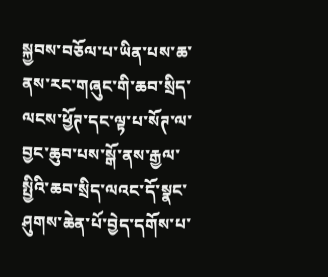སྐྱབས་བཅོལ་པ་ཡིན་པས་ཆ་ནས་རང་གཞུང་གི་ཆབ་སྲིད་ལངས་ཕྱོཊ་དང་ལྟ་པ་སོཊ་ལ་བྱང་ཆུབ་པས་སྒོ་ནས་རྒྱལ་སྤྱིའི་ཆབ་སྲིད་ལའང་དོ་སྣང་ཤུགས་ཆེན་པོ་བྱེད་དགོས་པ་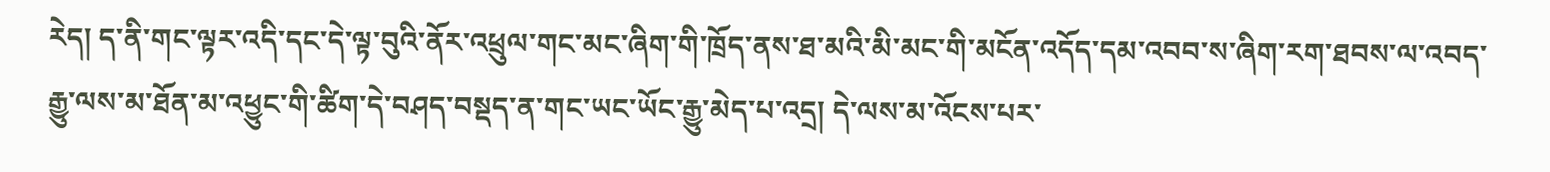རེད། ད་ནི་གང་ལྟར་འདི་དང་དེ་ལྟ་བུའི་ནོར་འཕྲུལ་གང་མང་ཞིག་གི་ཁྲོད་ནས་ཐ་མའི་མི་མང་གི་མངོན་འདོད་དམ་འབབ་ས་ཞིག་རག་ཐབས་ལ་འབད་རྒྱུ་ལས་མ་ཐོན་མ་འཕྱུང་གི་ཚིག་དེ་བཤད་བསྡད་ན་གང་ཡང་ཡོང་རྒྱུ་མེད་པ་འདྲ། དེ་ལས་མ་འོངས་པར་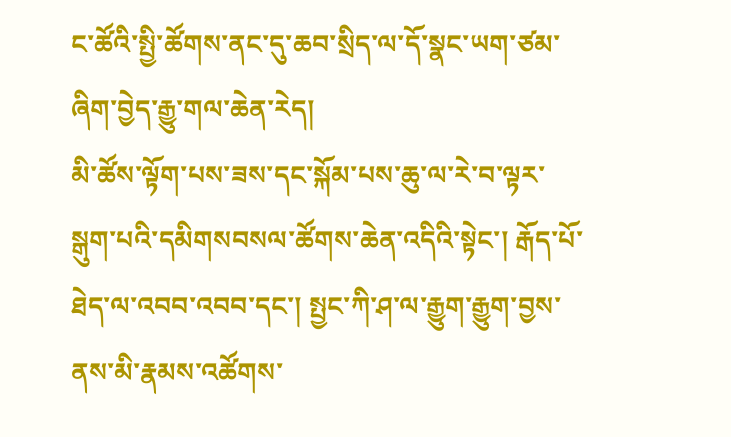ང་ཚོའི་སྤྱི་ཚོགས་ནང་དུ་ཆབ་སྲིད་ལ་དོ་སྣང་ཡག་ཙམ་ཞིག་བྱེད་རྒྱུ་གལ་ཆེན་རེད།
མི་ཚོས་ལྟོག་པས་ཟས་དང་སྐོམ་པས་ཆུ་ལ་རེ་བ་ལྟར་སྒུག་པའི་དམིགསབསལ་ཚོགས་ཆེན་འདིའི་སྟེང་། རྒོད་པོ་ཐེད་ལ་འབབ་འབབ་དང་། སྤྱང་ཀི་ཤ་ལ་རྒྱུག་རྒྱུག་བྱས་ནས་མི་རྣམས་འཚོགས་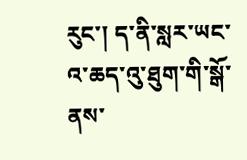རུང་། ད་ནི་སླར་ཡང་འ་ཆད་འུ་ཐུག་གི་སྒོ་ནས་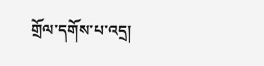གྲོལ་དགོས་པ་འདྲ།